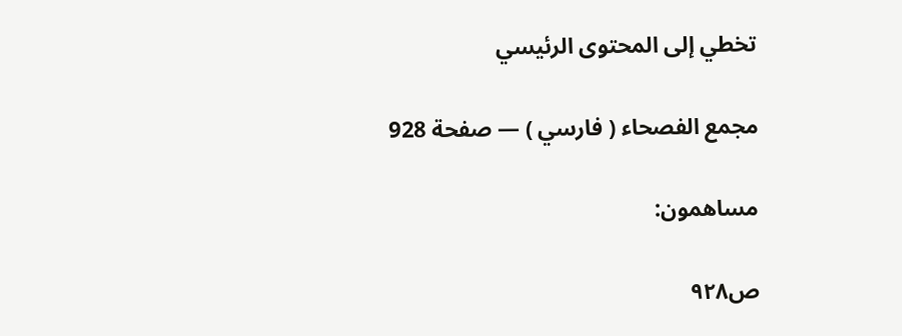تخطي إلى المحتوى الرئيسي

مجمع الفصحاء ( فارسي ) — صفحة 928

مساهمون:

ص٩٢٨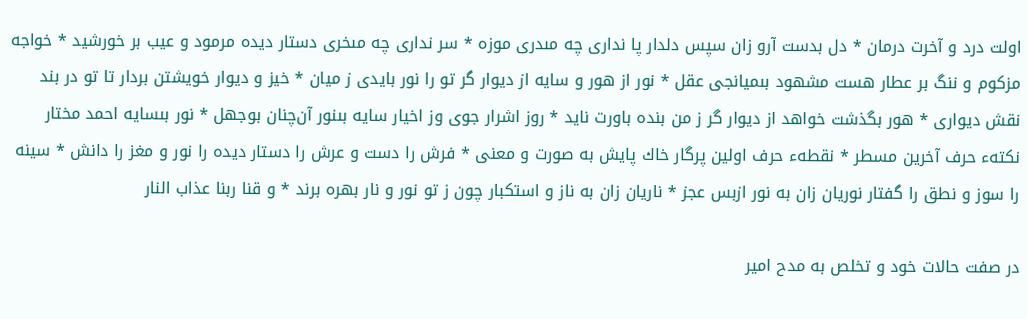اولت درد و آخرت درمان * دل بدست آرو زان سپس دلدار پا ندارى چه مىدرى موزه * سر ندارى چه مىخرى دستار ديده مرمود و عيب بر خورشيد * خواجه مزكوم و ننگ بر عطار هست مشهود بىميانجى عقل * نور از هور و سايه از ديوار گر تو را نور بايدى ز ميان * خيز و ديوار خويشتن بردار تا تو در بند نقش ديوارى * هور بگذشت خواهد از ديوار گر ز من بنده باورت نايد * روز اشرار جوى وز اخيار سايه بىنور آن‌چنان بوجهل * نور بىسايه احمد مختار نكتهء حرف آخرين مسطر * نقطهء حرف اولين پرگار خاك پايش به صورت و معنى * فرش را دست و عرش را دستار ديده را نور و مغز را دانش * سينه را سوز و نطق را گفتار نوريان زان به نور ازبس عجز * ناريان زان به ناز و استكبار چون ز تو نور و نار بهره برند * و قنا ربنا عذاب النار

در صفت حالات خود و تخلص به مدح امير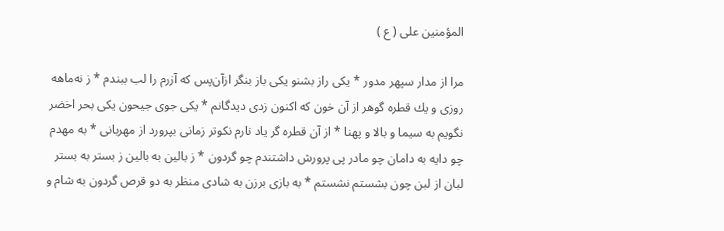المؤمنين على ( ع )

مرا از مدار سپهر مدور * يكى راز بشنو يكى باز بنگر ازآن‌پس كه آزرم را لب ببندم * ز نه‌ماهه روزى و يك قطره گوهر از آن خون كه اكنون زدى ديدگانم * يكى جوى جيحون يكى بحر اخضر نگويم به سيما و بالا و پهنا * از آن قطره گر ياد نارم نكوتر زمانى بپرورد از مهربانى * به مهدم چو دايه به دامان چو مادر پى پرورش داشتندم چو گردون * ز بالين به بالين ز بستر به بستر لبان از لبن چون بشستم نشستم * به بازى برزن به شادى منظر به دو قرص گردون به شام و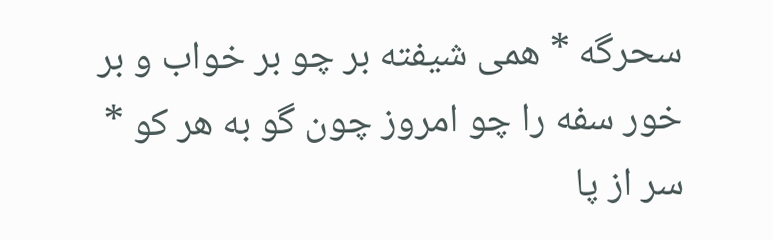سحرگه * همى شيفته بر چو بر خواب و بر خور سفه را چو امروز چون گو به هر كو * سر از پا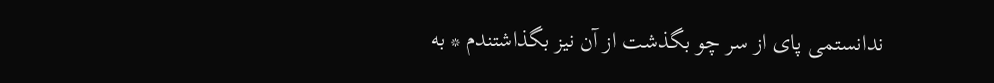ندانستمى پاى از سر چو بگذشت از آن نيز بگذاشتندم * به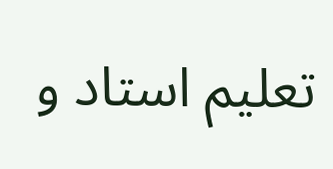تعليم استاد و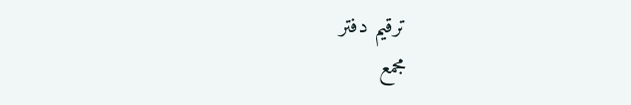ترقيم دفتر
مجمع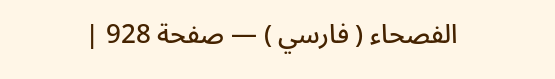الفصحاء ( فارسي ) — صفحة 928 |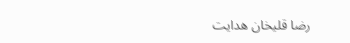رضا قليخان هدايت